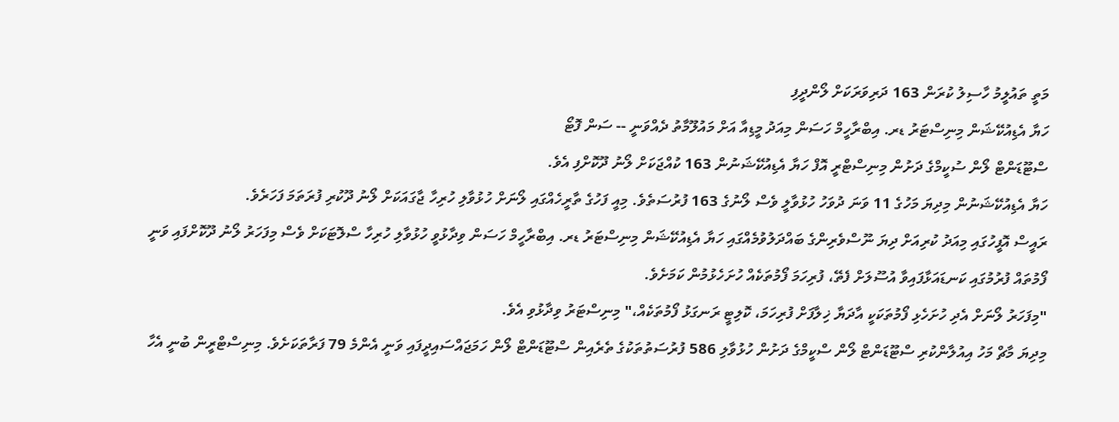މަތީ ތައުލީމު ހާސިލު ކުރަން 163 ދަރިވަރަކަށް ލޯންދީފި
ހަޔާ އެޑިއުކޭޝަން މިނިސްޓަރު ޑރ. އިބްރާހީމް ހަސަން މިއަދު މީޑިއާ އަށް މައުލޫމާތު ދެއްވަނީ -- ސަން ފޮޓޯ
ސްޓޫޑަންޓް ލޯން ސުކީމްގެ ދަށުން މިނިސްޓްރީ އޮފް ހަޔާ އެޑިއުކޭޝަނުން 163 ކުއްޖަކަށް ލޯނު ދޫކޮށްފި އެވެ.
ހަޔާ އެޑިއުކޭޝަނުން މިދިޔަ މަހުގެ 11 ވަނަ ދުވަހު ހުޅުވާލީ ވެސް ލޯނުގެ 163 ފުރުސަތެވެ. މިއީ ފަހުގެ ތާރީހެއްގައި ލޯނަށް ހުޅުވާލި ހުރިހާ ޖާގައަކަށް ލޯނު ދޫކުރި ފުރަތަމަ ފަހަރެވެ.
ރައީސް އޮފީހުގައި މިއަދު ކުރިއަށް ދިޔަ ނޫސްވެރިންގެ ބައްދަލުވުމެއްގައި ހަޔާ އެޑިއުކޭޝަން މިނިސްޓަރު ޑރ. އިބްރާހީމް ހަސަން ވިދާޅުވީ ހުޅުވާލި ހުރިހާ ސްލޮޓަކަށް ވެސް މިފަހަރު ލޯނު ދޫކޮށްފައި ވަނީ ފޯމުތައް ފުރުމުގައި ކަނޑައަޅާފައިވާ އުސޫލަށް ފެތޭ، ފުރިހަމަ ފޯމުތަކެއް ހުށަހެޅުމުން ކަމަށެވެ.
"މިފަހަރު ލޯނަށް އެދި ހުށަހެޅި ފޯމުތަކަކީ އާދަޔާ ޚިލާފަށް ފުރިހަމަ، ކޮލިޓީ ރަނގަޅު ފޯމުތަކެއް،" މިނިސްޓަރު ވިދާޅުވި އެވެ.
މިދިޔަ މާޗް މަހު އިއުލާންކުރި ސްޓޫޑަންޓް ލޯން ސްކީމްގެ ދަށުން ހުޅުވާލި 586 ފުރުސަތުތަކުގެ ތެރެއިން ސްޓޫޑަންޓް ލޯން ހަމަޖައްސައިދީފައި ވަނީ އެންމެ 79 ފަރާތަކަށެވެ. މިނިސްޓްރީން ބުނީ އެހާ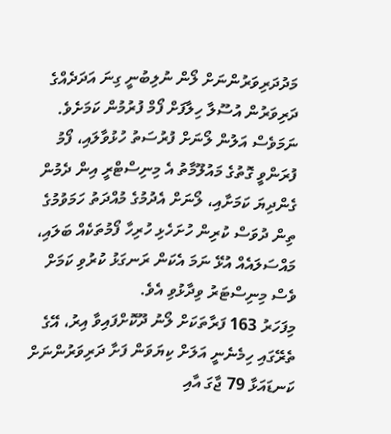މަދުދަރިވަރުންނަށް ލޯން ނުލިބުނީ ގިނަ އަދަދެއްގެ ދަރިވަރުން އުސޫލާ ހިލާފަށް ފޯމް ފުރުމުން ކަމަށެވެ.
ނަމަވެސް އަލުން ލޯނަށް ފުރުސަތު ހުޅުވާލައި، ފޯމު ފުރަންވީ ގޮތުގެ މައުލޫމާތު އެ މިނިސްޓްރީ އިން ދެމުން ގެންދިޔަ ކަމަށާއި، ލޯނަށް އެދުމުގެ މުއްދަތު ހަމަވުމުގެ ތިން ދުވަސް ކުރިން ހުށަހެޅި ހުރިހާ ފޯމުތަކެއް ބަލައި، މައްސަލައެއް އުޅޭ ނަމަ އެކަން ރަނގަޅު ކުރުވި ކަމަށް ވެސް މިނިސްޓަރު ވިދާޅުވި އެވެ.
މިފަހަރު 163 ފަރާތަކަށް ލޯނު ދޫކޮށްފައިވާ އިރު، އޭގެ ތެރޭގައި ހިމެނެނީ އަލަށް ކިޔަވަން ފަށާ ދަރިވަރުންނަށް ކަނޑައަޅާ 79 ޖާގަ އާއި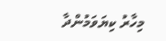މިހާރު ކިޔަވަމުންދާ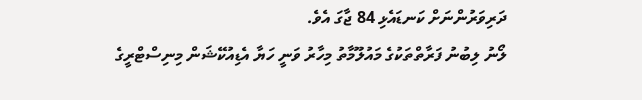ދަރިވަރުންނަށް ކަނޑައެޅި 84 ޖާގަ އެވެ.
ލޯނު ލިބުނު ފަރާތްތަކުގެ މައުލޫމާތު މިހާރު ވަނީ ހަޔާ އެޑިއުކޭޝަން މިނިސްޓްރީގެ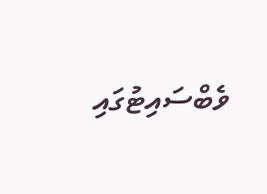ވެބްސައިޓުގައި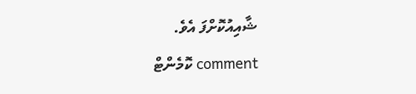ޝާއިއުކޮށްފަ އެވެ.
comment ކޮމެންޓް